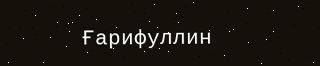Ғарифуллин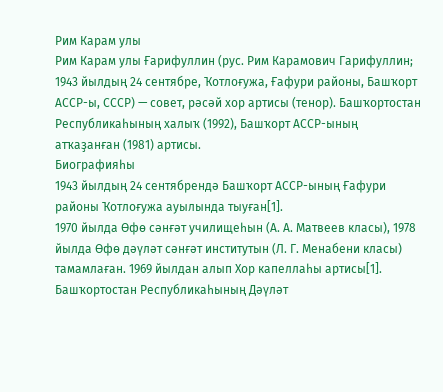Рим Карам улы
Рим Карам улы Ғарифуллин (рус. Рим Карамович Гарифуллин; 1943 йылдың 24 сентябре, Ҡотлоғужа, Ғафури районы, Башҡорт АССР-ы, СССР) — совет, рәсәй хор артисы (тенор). Башҡортостан Республикаһының халыҡ (1992), Башҡорт АССР-ының атҡаҙанған (1981) артисы.
Биографияһы
1943 йылдың 24 сентябрендә Башҡорт АССР-ының Ғафури районы Ҡотлоғужа ауылында тыуған[1].
1970 йылда Өфө сəнғəт училищеһын (А. А. Матвеев класы), 1978 йылда Өфө дәүләт сәнғәт институтын (Л. Г. Менабени класы) тамамлаған. 1969 йылдан алып Хор капеллаһы артисы[1]. Башҡортостан Республикаһының Дәүләт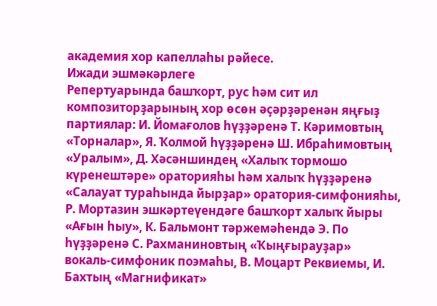академия хор капеллаһы рәйесе.
Ижади эшмәкәрлеге
Репертуарында башҡорт, рус һəм сит ил композиторҙарының хор өсөн əҫəрҙəренəн яңғыҙ партиялар: И. Йомағолов һүҙҙəренə Т. Кəримовтың «Торналар», Я. Ҡолмой һүҙҙəренə Ш. Ибраһимовтың «Уралым», Д. Хəсəншиндең «Халыҡ тормошо күренештәре» ораторияһы һəм халыҡ һүҙҙəренə «Салауат тураһында йырҙар» оратория‑симфонияһы, Р. Мортазин эшкəртеүендəге башҡорт халыҡ йыры «Ағын һыу», К. Бальмонт тəржемəһендə Э. По һүҙҙəренə С. Рахманиновтың «Ҡыңғырауҙар» вокаль‑симфоник поэмаһы, В. Моцарт Реквиемы, И. Бахтың «Магнификат»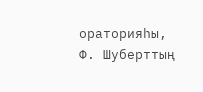ораторияһы, Ф. Шуберттың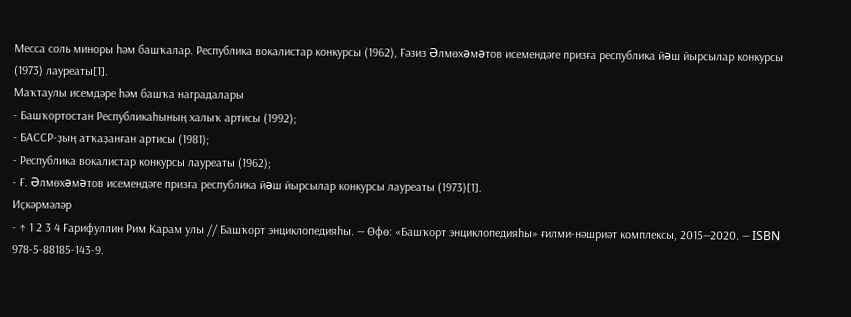Месса соль миноры һәм башҡалар. Республика вокалистар конкурсы (1962), Ғәзиз Əлмөхəмəтов исемендәге призға республика йəш йырсылар конкурсы (1973) лауреаты[1].
Маҡтаулы исемдәре һәм башҡа наградалары
- Башҡортостан Республикаһының халыҡ артисы (1992);
- БАССР‑ҙың атҡаҙанған артисы (1981);
- Республика вокалистар конкурсы лауреаты (1962);
- Ғ. Əлмөхəмəтов исемендәге призға республика йəш йырсылар конкурсы лауреаты (1973)[1].
Иҫкәрмәләр
- ↑ 1 2 3 4 Ғарифуллин Рим Карам улы // Башҡорт энциклопедияһы. — Өфө: «Башҡорт энциклопедияһы» ғилми-нәшриәт комплексы, 2015—2020. — ISBN 978-5-88185-143-9.